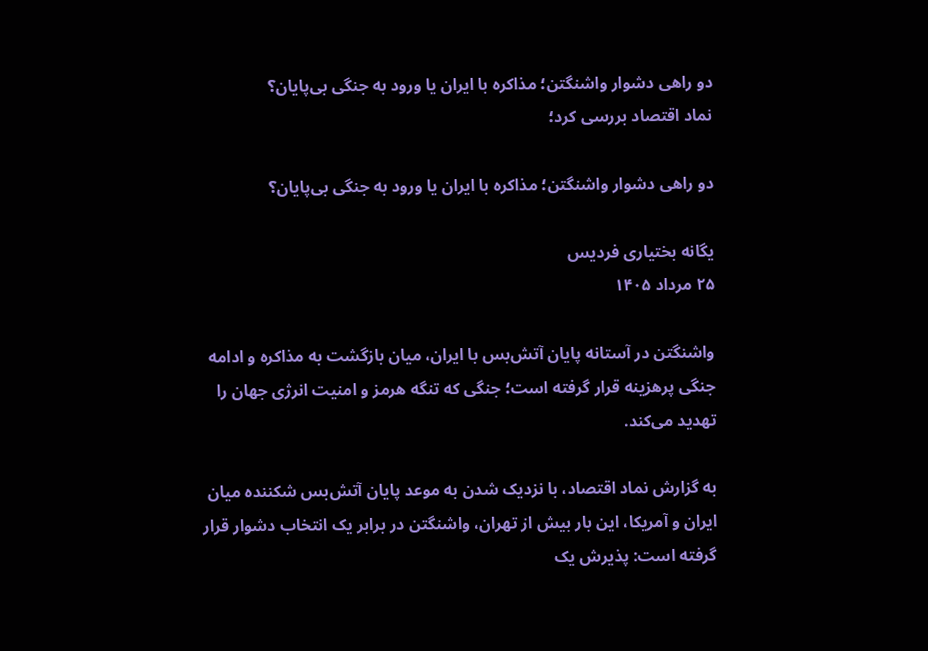دو راهی دشوار واشنگتن؛ مذاکره با ایران یا ورود به جنگی بی‌پایان؟
نماد اقتصاد بررسی کرد؛

دو راهی دشوار واشنگتن؛ مذاکره با ایران یا ورود به جنگی بی‌پایان؟

یگانه بختیاری فردیس
۲۵ مرداد ۱۴۰۵

واشنگتن در آستانه پایان آتش‌بس با ایران، میان بازگشت به مذاکره و ادامه جنگی پرهزینه قرار گرفته است؛ جنگی که تنگه هرمز و امنیت انرژی جهان را تهدید می‌کند.

به گزارش نماد اقتصاد، با نزدیک شدن به موعد پایان آتش‌بس شکننده میان ایران و آمریکا، این بار بیش از تهران، واشنگتن در برابر یک انتخاب دشوار قرار گرفته است: پذیرش یک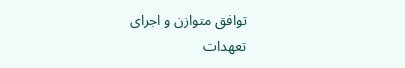توافق متوازن و اجرای تعهدات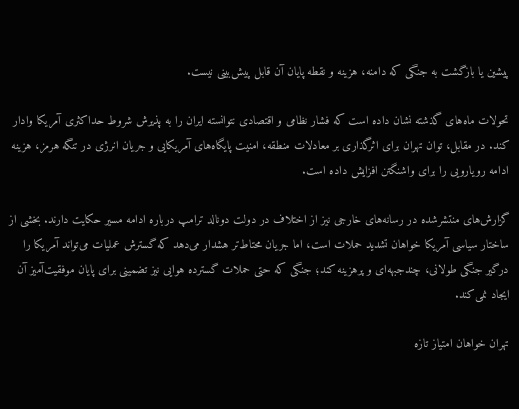پیشین یا بازگشت به جنگی که دامنه، هزینه و نقطه پایان آن قابل پیش‌بینی نیست.

تحولات ماه‌های گذشته نشان داده است که فشار نظامی و اقتصادی نتوانسته ایران را به پذیرش شروط حداکثری آمریکا وادار کند. در مقابل، توان تهران برای اثرگذاری بر معادلات منطقه، امنیت پایگاه‌های آمریکایی و جریان انرژی در تنگه هرمز، هزینه ادامه رویارویی را برای واشنگتن افزایش داده است.

گزارش‌های منتشرشده در رسانه‌های خارجی نیز از اختلاف در دولت دونالد ترامپ درباره ادامه مسیر حکایت دارند. بخشی از ساختار سیاسی آمریکا خواهان تشدید حملات است، اما جریان محتاط‌تر هشدار می‌دهد که گسترش عملیات می‌تواند آمریکا را درگیر جنگی طولانی، چندجبهه‌ای و پرهزینه کند؛ جنگی که حتی حملات گسترده هوایی نیز تضمینی برای پایان موفقیت‌آمیز آن ایجاد نمی‌کند.

تهران خواهان امتیاز تازه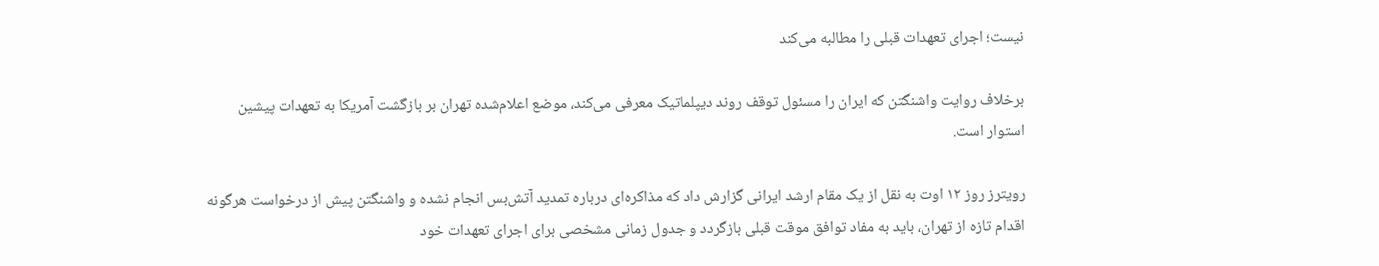نیست؛ اجرای تعهدات قبلی را مطالبه می‌کند

برخلاف روایت واشنگتن که ایران را مسئول توقف روند دیپلماتیک معرفی می‌کند، موضع اعلام‌شده تهران بر بازگشت آمریکا به تعهدات پیشین استوار است.

رویترز روز ۱۲ اوت به نقل از یک مقام ارشد ایرانی گزارش داد که مذاکره‌ای درباره تمدید آتش‌بس انجام نشده و واشنگتن پیش از درخواست هرگونه اقدام تازه از تهران، باید به مفاد توافق موقت قبلی بازگردد و جدول زمانی مشخصی برای اجرای تعهدات خود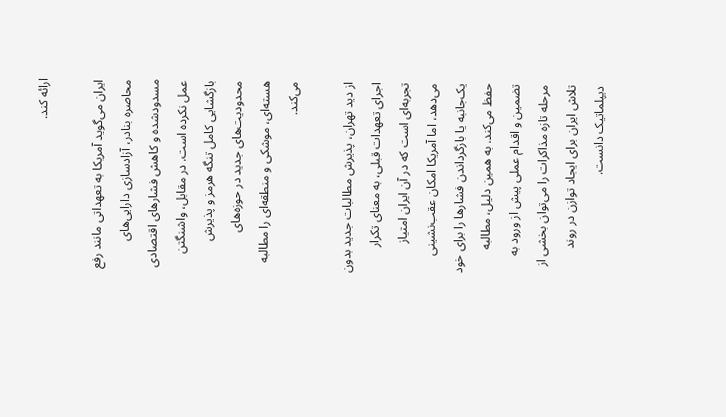ارائه کند.

ایران می‌گوید آمریکا به تعهداتی مانند رفع محاصره بنادر، آزادسازی دارایی‌های مسدودشده و کاهش فشارهای اقتصادی عمل نکرده است. در مقابل، واشنگتن بازگشایی کامل تنگه هرمز و پذیرش محدودیت‌های جدید در حوزه‌های هسته‌ای، موشکی و منطقه‌ای را مطالبه می‌کند.

از دید تهران، پذیرش مطالبات جدید بدون اجرای تعهدات قبلی، به معنای تکرار تجربه‌ای است که در آن ایران امتیاز می‌دهد، اما آمریکا امکان عقب‌نشینی یک‌جانبه یا بازگرداندن فشارها را برای خود حفظ می‌کند. به همین دلیل، مطالبه تضمین و اقدام عملی پیش از ورود به مرحله تازه مذاکرات را می‌توان بخشی از تلاش ایران برای ایجاد توازن در روند دیپلماتیک دانست.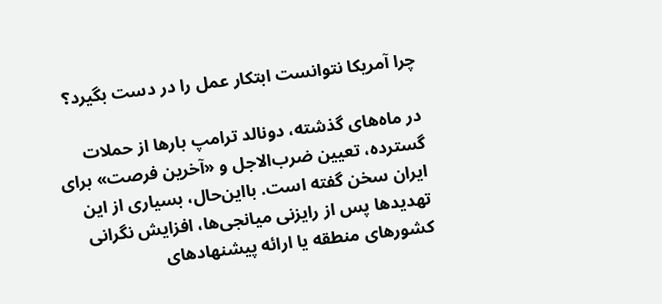چرا آمریکا نتوانست ابتکار عمل را در دست بگیرد؟

در ماه‌های گذشته، دونالد ترامپ بارها از حملات گسترده، تعیین ضرب‌الاجل و «آخرین فرصت» برای ایران سخن گفته است. بااین‌حال، بسیاری از این تهدیدها پس از رایزنی میانجی‌ها، افزایش نگرانی کشورهای منطقه یا ارائه پیشنهادهای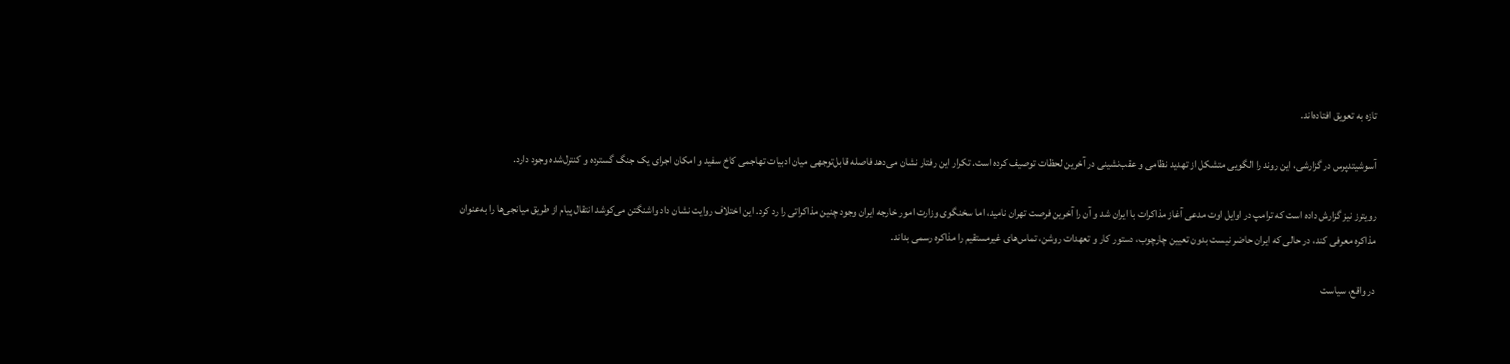تازه به تعویق افتاده‌اند.

آسوشیتدپرس در گزارشی، این روند را الگویی متشکل از تهدید نظامی و عقب‌نشینی در آخرین لحظات توصیف کرده است. تکرار این رفتار نشان می‌دهد فاصله قابل‌توجهی میان ادبیات تهاجمی کاخ سفید و امکان اجرای یک جنگ گسترده و کنترل‌شده وجود دارد.

رویترز نیز گزارش داده است که ترامپ در اوایل اوت مدعی آغاز مذاکرات با ایران شد و آن را آخرین فرصت تهران نامید، اما سخنگوی وزارت امور خارجه ایران وجود چنین مذاکراتی را رد کرد. این اختلاف روایت نشان داد واشنگتن می‌کوشد انتقال پیام از طریق میانجی‌ها را به‌عنوان مذاکره معرفی کند، در حالی که ایران حاضر نیست بدون تعیین چارچوب، دستور کار و تعهدات روشن، تماس‌های غیرمستقیم را مذاکره رسمی بداند.

در واقع، سیاست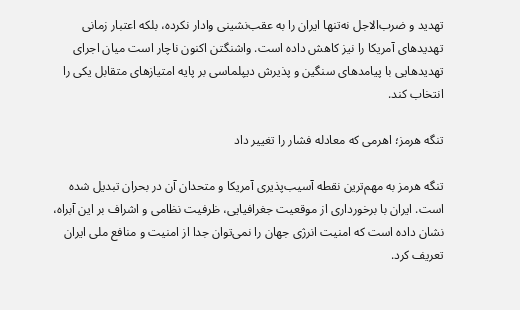تهدید و ضرب‌الاجل نه‌تنها ایران را به عقب‌نشینی وادار نکرده، بلکه اعتبار زمانی تهدیدهای آمریکا را نیز کاهش داده است. واشنگتن اکنون ناچار است میان اجرای تهدیدهایی با پیامدهای سنگین و پذیرش دیپلماسی بر پایه امتیازهای متقابل یکی را انتخاب کند.

تنگه هرمز؛ اهرمی که معادله فشار را تغییر داد

تنگه هرمز به مهم‌ترین نقطه آسیب‌پذیری آمریکا و متحدان آن در بحران تبدیل شده است. ایران با برخورداری از موقعیت جغرافیایی، ظرفیت نظامی و اشراف بر این آبراه، نشان داده است که امنیت انرژی جهان را نمی‌توان جدا از امنیت و منافع ملی ایران تعریف کرد.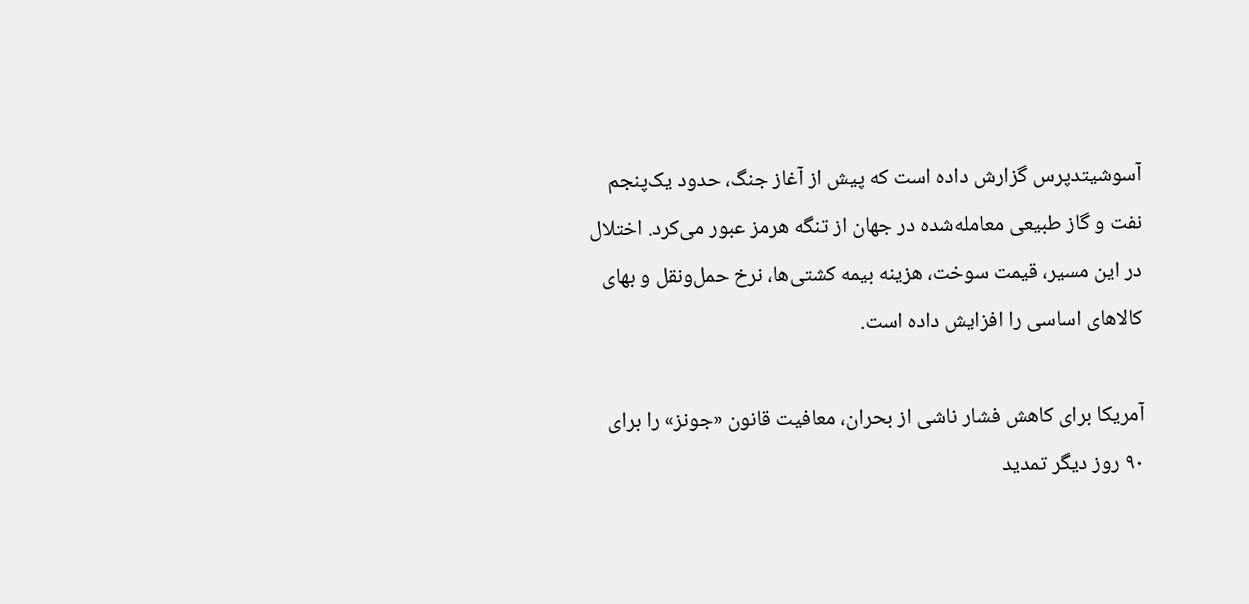آسوشیتدپرس گزارش داده است که پیش از آغاز جنگ، حدود یک‌پنجم نفت و گاز طبیعی معامله‌شده در جهان از تنگه هرمز عبور می‌کرد. اختلال در این مسیر، قیمت سوخت، هزینه بیمه کشتی‌ها، نرخ حمل‌ونقل و بهای کالاهای اساسی را افزایش داده است.

آمریکا برای کاهش فشار ناشی از بحران، معافیت قانون «جونز» را برای ۹۰ روز دیگر تمدید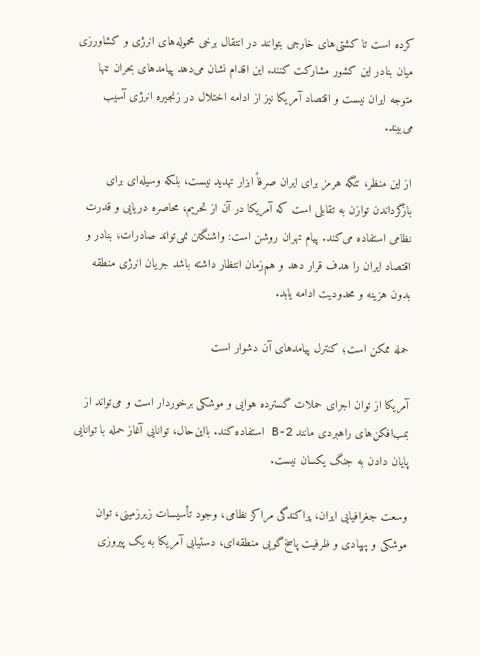کرده است تا کشتی‌های خارجی بتوانند در انتقال برخی محموله‌های انرژی و کشاورزی میان بنادر این کشور مشارکت کنند. این اقدام نشان می‌دهد پیامدهای بحران تنها متوجه ایران نیست و اقتصاد آمریکا نیز از ادامه اختلال در زنجیره انرژی آسیب می‌بیند.

از این منظر، تنگه هرمز برای ایران صرفاً ابزار تهدید نیست، بلکه وسیله‌ای برای بازگرداندن توازن به تقابلی است که آمریکا در آن از تحریم، محاصره دریایی و قدرت نظامی استفاده می‌کند. پیام تهران روشن است: واشنگتن نمی‌تواند صادرات، بنادر و اقتصاد ایران را هدف قرار دهد و هم‌زمان انتظار داشته باشد جریان انرژی منطقه بدون هزینه و محدودیت ادامه یابد.

حمله ممکن است؛ کنترل پیامدهای آن دشوار است

آمریکا از توان اجرای حملات گسترده هوایی و موشکی برخوردار است و می‌تواند از بمب‌افکن‌های راهبردی مانند B-2 استفاده کند. بااین‌حال، توانایی آغاز حمله با توانایی پایان دادن به جنگ یکسان نیست.

وسعت جغرافیایی ایران، پراکندگی مراکز نظامی، وجود تأسیسات زیرزمینی، توان موشکی و پهپادی و ظرفیت پاسخ‌گویی منطقه‌ای، دستیابی آمریکا به یک پیروزی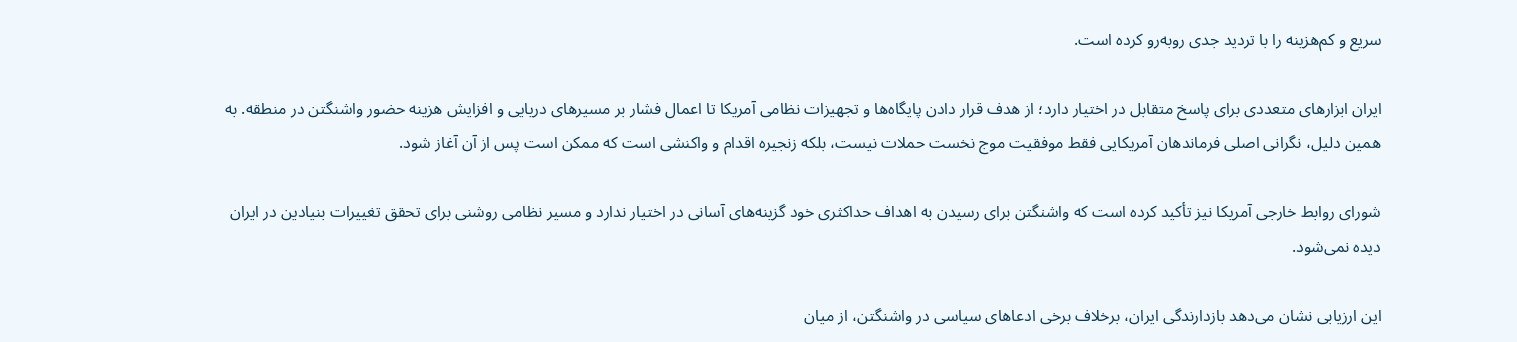سریع و کم‌هزینه را با تردید جدی روبه‌رو کرده است.

ایران ابزارهای متعددی برای پاسخ متقابل در اختیار دارد؛ از هدف قرار دادن پایگاه‌ها و تجهیزات نظامی آمریکا تا اعمال فشار بر مسیرهای دریایی و افزایش هزینه حضور واشنگتن در منطقه. به همین دلیل، نگرانی اصلی فرماندهان آمریکایی فقط موفقیت موج نخست حملات نیست، بلکه زنجیره اقدام و واکنشی است که ممکن است پس از آن آغاز شود.

شورای روابط خارجی آمریکا نیز تأکید کرده است که واشنگتن برای رسیدن به اهداف حداکثری خود گزینه‌های آسانی در اختیار ندارد و مسیر نظامی روشنی برای تحقق تغییرات بنیادین در ایران دیده نمی‌شود.

این ارزیابی نشان می‌دهد بازدارندگی ایران، برخلاف برخی ادعاهای سیاسی در واشنگتن، از میان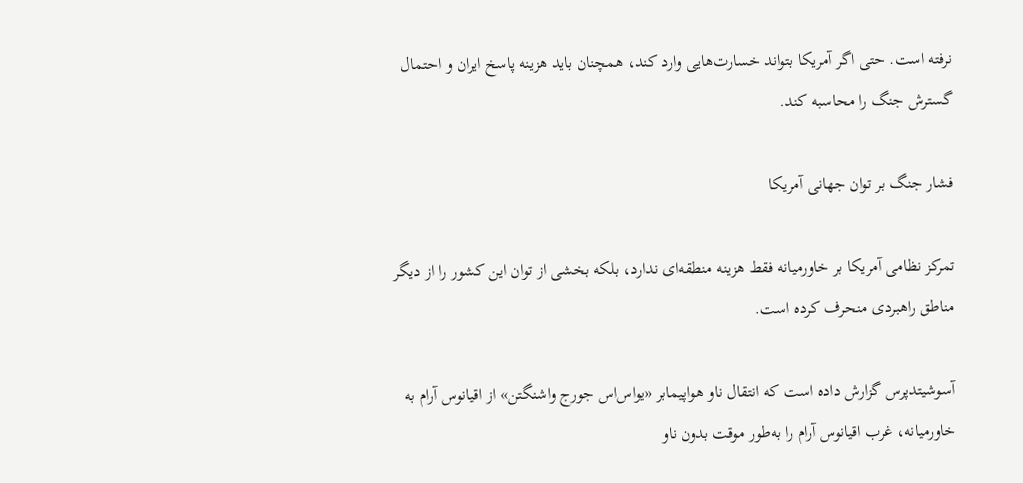نرفته است. حتی اگر آمریکا بتواند خسارت‌هایی وارد کند، همچنان باید هزینه پاسخ ایران و احتمال گسترش جنگ را محاسبه کند.

فشار جنگ بر توان جهانی آمریکا

تمرکز نظامی آمریکا بر خاورمیانه فقط هزینه منطقه‌ای ندارد، بلکه بخشی از توان این کشور را از دیگر مناطق راهبردی منحرف کرده است.

آسوشیتدپرس گزارش داده است که انتقال ناو هواپیمابر «یواس‌اس جورج واشنگتن» از اقیانوس آرام به خاورمیانه، غرب اقیانوس آرام را به‌طور موقت بدون ناو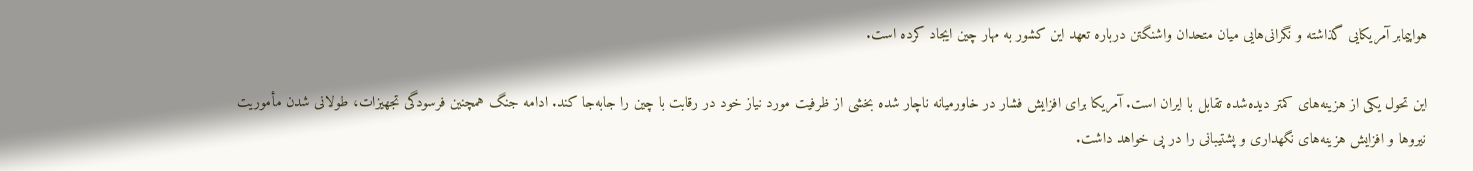هواپیمابر آمریکایی گذاشته و نگرانی‌هایی میان متحدان واشنگتن درباره تعهد این کشور به مهار چین ایجاد کرده است.

این تحول یکی از هزینه‌های کمتر دیده‌شده تقابل با ایران است. آمریکا برای افزایش فشار در خاورمیانه ناچار شده بخشی از ظرفیت مورد نیاز خود در رقابت با چین را جابه‌جا کند. ادامه جنگ همچنین فرسودگی تجهیزات، طولانی شدن مأموریت نیروها و افزایش هزینه‌های نگهداری و پشتیبانی را در پی خواهد داشت.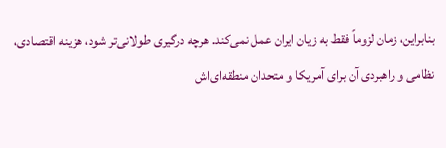بنابراین، زمان لزوماً فقط به زیان ایران عمل نمی‌کند. هرچه درگیری طولانی‌تر شود، هزینه اقتصادی، نظامی و راهبردی آن برای آمریکا و متحدان منطقه‌ای‌اش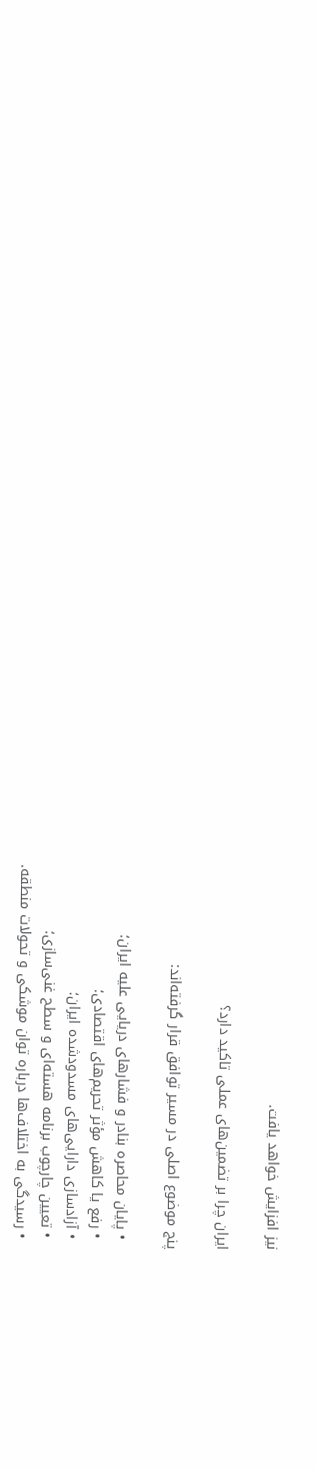نیز افزایش خواهد یافت.

ایران چرا بر تضمین‌های عملی تاکید دارد؟

پنج موضوع اصلی در مسیر توافق قرار گرفته‌اند:

  • پایان محاصره بنادر و فشارهای دریایی علیه ایران؛
  • رفع یا کاهش مؤثر تحریم‌های اقتصادی؛
  • آزادسازی دارایی‌های مسدودشده ایران؛
  • تعیین چارچوب برنامه هسته‌ای و سطح غنی‌سازی؛
  • رسیدگی به اختلاف‌ها درباره توان موشکی و تحولات منطقه.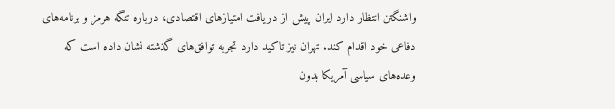واشنگتن انتظار دارد ایران پیش از دریافت امتیازهای اقتصادی، درباره تنگه هرمز و برنامه‌های دفاعی خود اقدام کند. تهران نیز تاکید دارد تجربه توافق‌های گذشته نشان داده است که وعده‌های سیاسی آمریکا بدون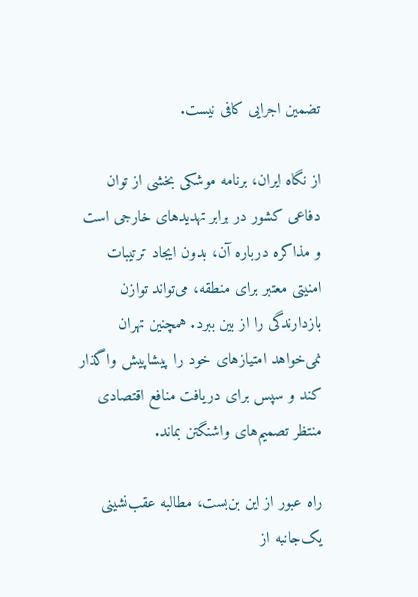تضمین اجرایی کافی نیست.

از نگاه ایران، برنامه موشکی بخشی از توان دفاعی کشور در برابر تهدیدهای خارجی است و مذاکره درباره آن، بدون ایجاد ترتیبات امنیتی معتبر برای منطقه، می‌تواند توازن بازدارندگی را از بین ببرد. همچنین تهران نمی‌خواهد امتیازهای خود را پیشاپیش واگذار کند و سپس برای دریافت منافع اقتصادی منتظر تصمیم‌های واشنگتن بماند.

راه عبور از این بن‌بست، مطالبه عقب‌نشینی یک‌جانبه از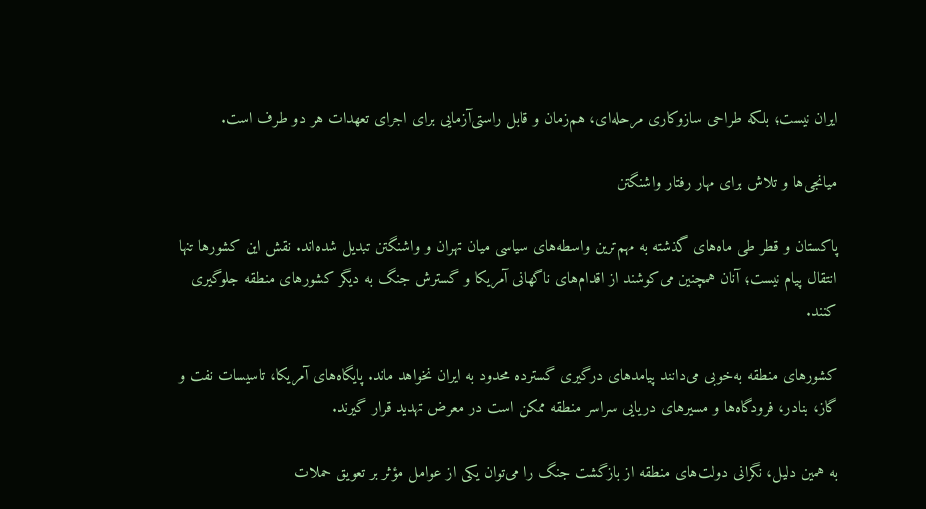ایران نیست؛ بلکه طراحی سازوکاری مرحله‌ای، هم‌زمان و قابل راستی‌آزمایی برای اجرای تعهدات هر دو طرف است.

میانجی‌ها و تلاش برای مهار رفتار واشنگتن

پاکستان و قطر طی ماه‌های گذشته به مهم‌ترین واسطه‌های سیاسی میان تهران و واشنگتن تبدیل شده‌اند. نقش این کشورها تنها انتقال پیام نیست؛ آنان همچنین می‌کوشند از اقدام‌های ناگهانی آمریکا و گسترش جنگ به دیگر کشورهای منطقه جلوگیری کنند.

کشورهای منطقه به‌خوبی می‌دانند پیامدهای درگیری گسترده محدود به ایران نخواهد ماند. پایگاه‌های آمریکا، تاسیسات نفت و گاز، بنادر، فرودگاه‌ها و مسیرهای دریایی سراسر منطقه ممکن است در معرض تهدید قرار گیرند.

به همین دلیل، نگرانی دولت‌های منطقه از بازگشت جنگ را می‌توان یکی از عوامل مؤثر بر تعویق حملات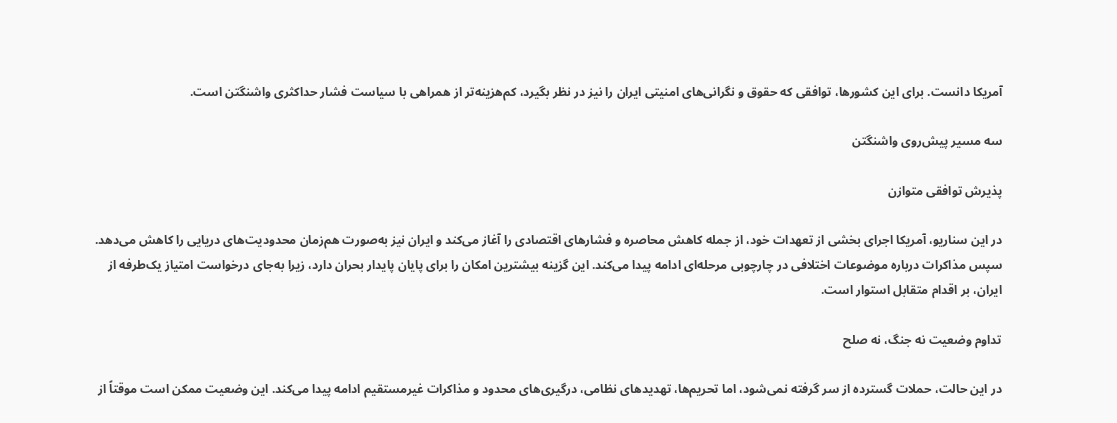آمریکا دانست. برای این کشورها، توافقی که حقوق و نگرانی‌های امنیتی ایران را نیز در نظر بگیرد، کم‌هزینه‌تر از همراهی با سیاست فشار حداکثری واشنگتن است.

سه مسیر پیش‌روی واشنگتن

پذیرش توافقی متوازن

در این سناریو، آمریکا اجرای بخشی از تعهدات خود، از جمله کاهش محاصره و فشارهای اقتصادی را آغاز می‌کند و ایران نیز به‌صورت هم‌زمان محدودیت‌های دریایی را کاهش می‌دهد. سپس مذاکرات درباره موضوعات اختلافی در چارچوبی مرحله‌ای ادامه پیدا می‌کند. این گزینه بیشترین امکان را برای پایان پایدار بحران دارد، زیرا به‌جای درخواست امتیاز یک‌طرفه از ایران، بر اقدام متقابل استوار است.

تداوم وضعیت نه جنگ، نه صلح

در این حالت، حملات گسترده از سر گرفته نمی‌شود، اما تحریم‌ها، تهدیدهای نظامی، درگیری‌های محدود و مذاکرات غیرمستقیم ادامه پیدا می‌کند. این وضعیت ممکن است موقتاً از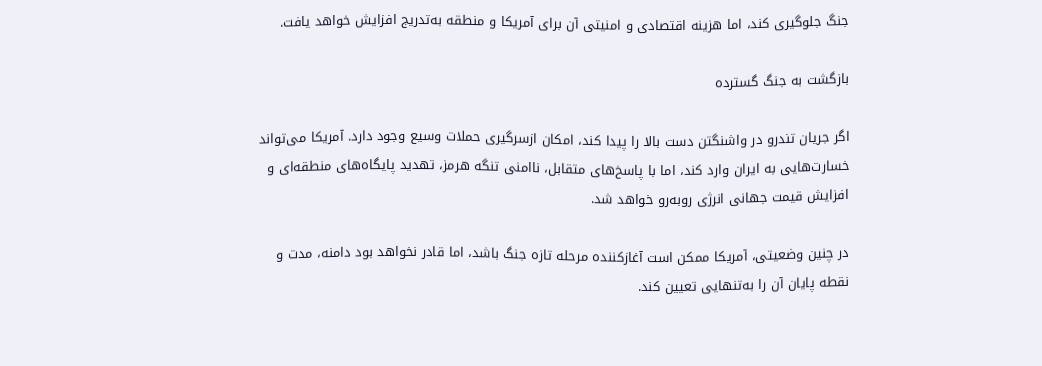جنگ جلوگیری کند، اما هزینه اقتصادی و امنیتی آن برای آمریکا و منطقه به‌تدریج افزایش خواهد یافت.

بازگشت به جنگ گسترده

اگر جریان تندرو در واشنگتن دست بالا را پیدا کند، امکان ازسرگیری حملات وسیع وجود دارد. آمریکا می‌تواند خسارت‌هایی به ایران وارد کند، اما با پاسخ‌های متقابل، ناامنی تنگه هرمز، تهدید پایگاه‌های منطقه‌ای و افزایش قیمت جهانی انرژی روبه‌رو خواهد شد.

در چنین وضعیتی، آمریکا ممکن است آغازکننده مرحله تازه جنگ باشد، اما قادر نخواهد بود دامنه، مدت و نقطه پایان آن را به‌تنهایی تعیین کند.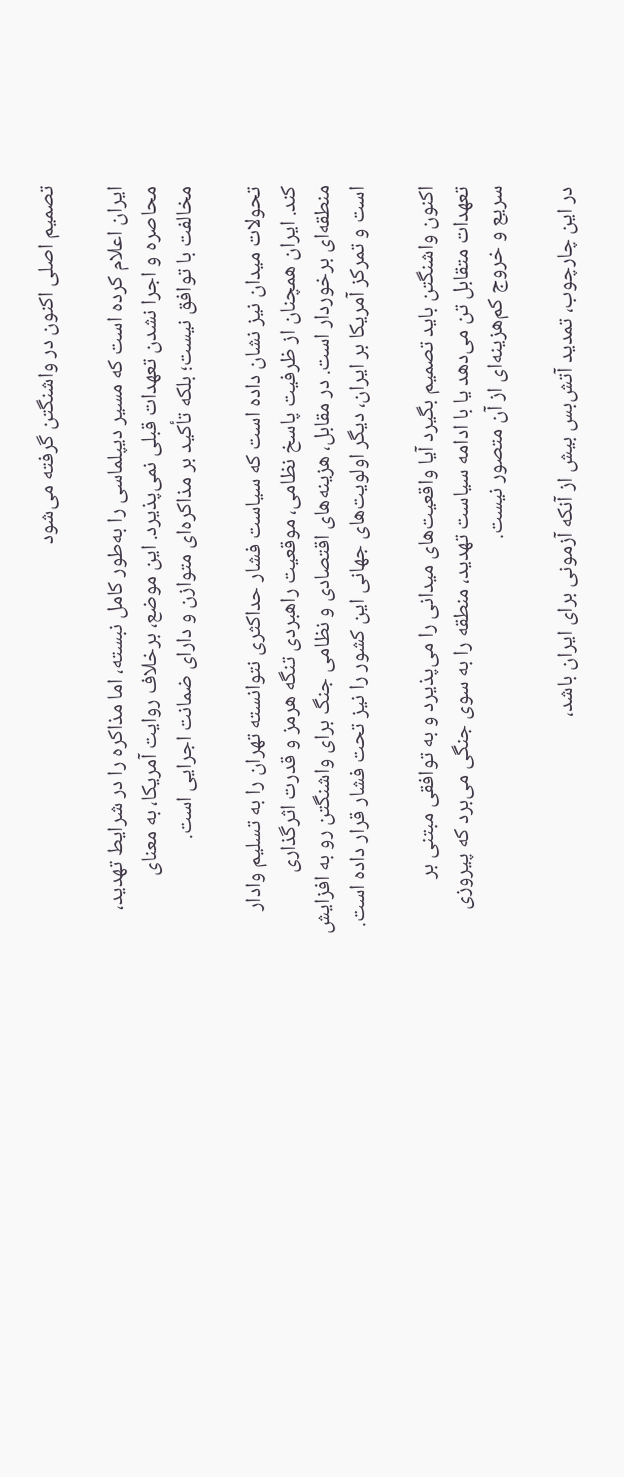تصمیم اصلی اکنون در واشنگتن گرفته می‌شود

ایران اعلام کرده است که مسیر دیپلماسی را به‌طور کامل نبسته، اما مذاکره را در شرایط تهدید، محاصره و اجرا نشدن تعهدات قبلی نمی‌پذیرد. این موضع، برخلاف روایت آمریکا، به معنای مخالفت با توافق نیست؛ بلکه تأکید بر مذاکره‌ای متوازن و دارای ضمانت اجرایی است.

تحولات میدان نیز نشان داده است که سیاست فشار حداکثری نتوانسته تهران را به تسلیم وادار کند. ایران همچنان از ظرفیت پاسخ نظامی، موقعیت راهبردی تنگه هرمز و قدرت اثرگذاری منطقه‌ای برخوردار است. در مقابل، هزینه‌های اقتصادی و نظامی جنگ برای واشنگتن رو به افزایش است و تمرکز آمریکا بر ایران، دیگر اولویت‌های جهانی این کشور را نیز تحت فشار قرار داده است.

اکنون واشنگتن باید تصمیم بگیرد آیا واقعیت‌های میدانی را می‌پذیرد و به توافقی مبتنی بر تعهدات متقابل تن می‌دهد یا با ادامه سیاست تهدید، منطقه را به سوی جنگی می‌برد که پیروزی سریع و خروج کم‌هزینه‌ای از آن متصور نیست.

در این چارچوب، تمدید آتش‌بس بیش از آنکه آزمونی برای ایران باشد،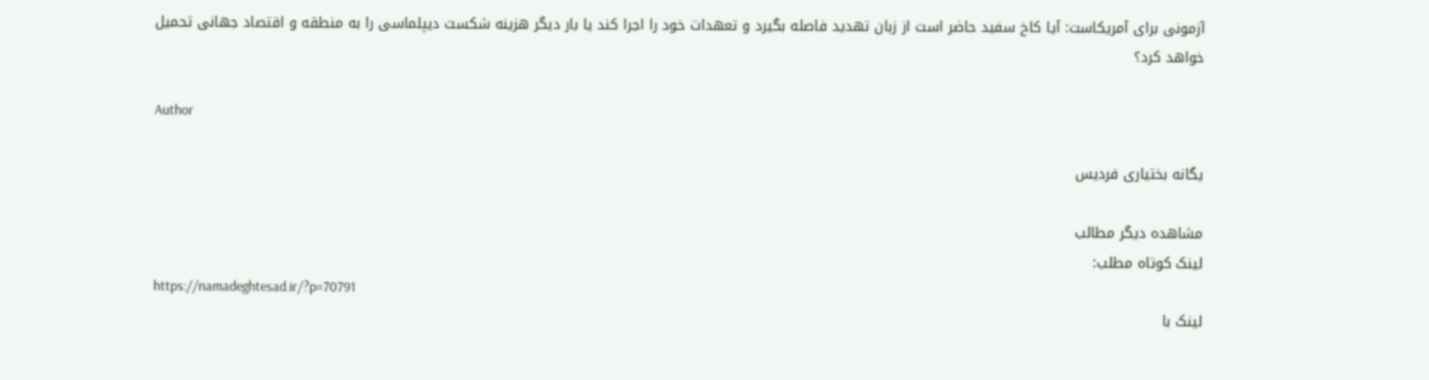آزمونی برای آمریکاست: آیا کاخ سفید حاضر است از زبان تهدید فاصله بگیرد و تعهدات خود را اجرا کند یا بار دیگر هزینه شکست دیپلماسی را به منطقه و اقتصاد جهانی تحمیل خواهد کرد؟

Author

یگانه بختیاری فردیس

مشاهده دیگر مطالب
لینک کوتاه مطلب:
https://namadeghtesad.ir/?p=70791
لینک با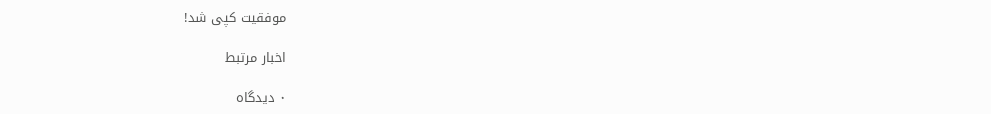موفقیت کپی شد!

اخبار مرتبط

۰ دیدگاه